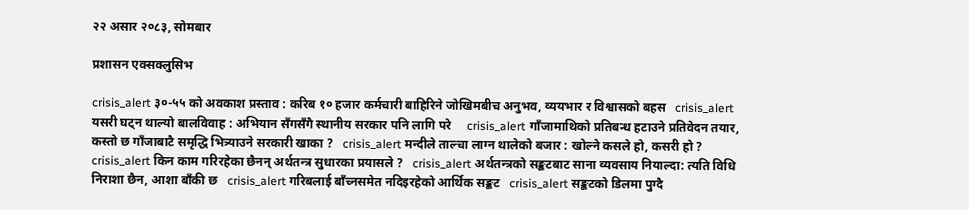२२ असार २०८३, सोमबार

प्रशासन एक्सक्लुसिभ

crisis_alert ३०-५५ को अवकाश प्रस्ताव : करिब १० हजार कर्मचारी बाहिरिने जोखिमबीच अनुभव, व्ययभार र विश्वासको बहस   crisis_alert यसरी घट्न थाल्यो बालविवाह : अभियान सँगसँगै स्थानीय सरकार पनि लागि परे     crisis_alert गाँजामाथिको प्रतिबन्ध हटाउने प्रतिवेदन तयार, कस्तो छ गाँजाबाटै समृद्धि भित्र्याउने सरकारी खाका ?   crisis_alert मन्दीले ताल्चा लाग्न थालेको बजार : खोल्ने कसले हो, कसरी हो ?   crisis_alert किन काम गरिरहेका छैनन् अर्थतन्त्र सुधारका प्रयासले ?   crisis_alert अर्थतन्त्रको सङ्कटबाट साना व्यवसाय नियाल्दा: त्यति विधि निराशा छैन, आशा बाँकी छ   crisis_alert गरिबलाई बाँच्नसमेत नदिइरहेको आर्थिक सङ्कट   crisis_alert सङ्कटको डिलमा पुग्दै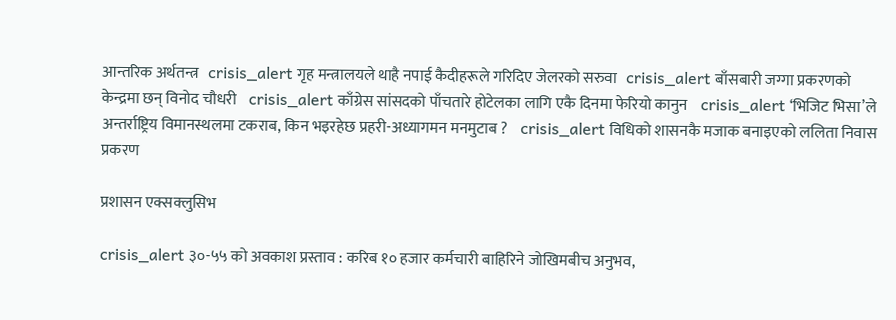आन्तरिक अर्थतन्त्र   crisis_alert गृह मन्त्रालयले थाहै नपाई कैदीहरूले गरिदिए जेलरको सरुवा   crisis_alert बाँसबारी जग्गा प्रकरणको केन्द्रमा छन् विनोद चौधरी    crisis_alert काँग्रेस सांसदको पाँचतारे होटेलका लागि एकै दिनमा फेरियो कानुन    crisis_alert ‘भिजिट भिसा’ले अन्तर्राष्ट्रिय विमानस्थलमा टकराब, किन भइरहेछ प्रहरी-अध्यागमन मनमुटाब ?    crisis_alert विधिको शासनकै मजाक बनाइएको ललिता निवास प्रकरण

प्रशासन एक्सक्लुसिभ

crisis_alert ३०-५५ को अवकाश प्रस्ताव : करिब १० हजार कर्मचारी बाहिरिने जोखिमबीच अनुभव,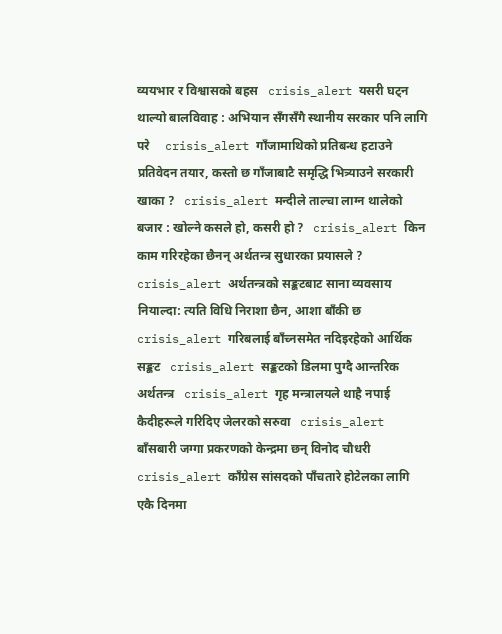व्ययभार र विश्वासको बहस   crisis_alert यसरी घट्न थाल्यो बालविवाह : अभियान सँगसँगै स्थानीय सरकार पनि लागि परे     crisis_alert गाँजामाथिको प्रतिबन्ध हटाउने प्रतिवेदन तयार, कस्तो छ गाँजाबाटै समृद्धि भित्र्याउने सरकारी खाका ?   crisis_alert मन्दीले ताल्चा लाग्न थालेको बजार : खोल्ने कसले हो, कसरी हो ?   crisis_alert किन काम गरिरहेका छैनन् अर्थतन्त्र सुधारका प्रयासले ?   crisis_alert अर्थतन्त्रको सङ्कटबाट साना व्यवसाय नियाल्दा: त्यति विधि निराशा छैन, आशा बाँकी छ   crisis_alert गरिबलाई बाँच्नसमेत नदिइरहेको आर्थिक सङ्कट   crisis_alert सङ्कटको डिलमा पुग्दै आन्तरिक अर्थतन्त्र   crisis_alert गृह मन्त्रालयले थाहै नपाई कैदीहरूले गरिदिए जेलरको सरुवा   crisis_alert बाँसबारी जग्गा प्रकरणको केन्द्रमा छन् विनोद चौधरी    crisis_alert काँग्रेस सांसदको पाँचतारे होटेलका लागि एकै दिनमा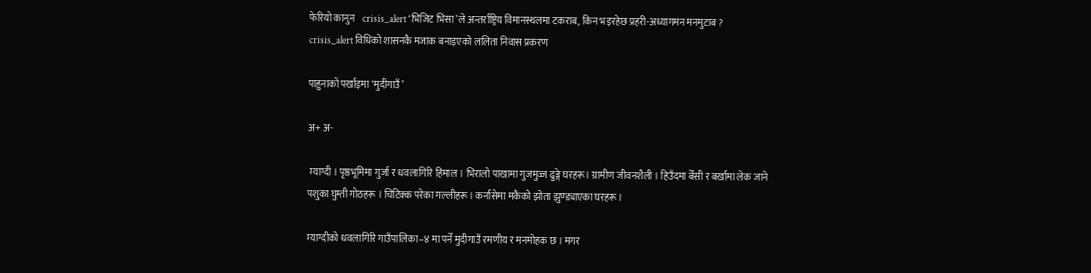फेरियो कानुन    crisis_alert ‘भिजिट भिसा’ले अन्तर्राष्ट्रिय विमानस्थलमा टकराब, किन भइरहेछ प्रहरी-अध्यागमन मनमुटाब ?    crisis_alert विधिको शासनकै मजाक बनाइएको ललिता निवास प्रकरण

पाहुनाको पर्खाइमा ‘मुदीगाउँ’

अ+ अ-

 म्याग्दी । पृष्ठभूमिमा गुर्जा र धवलागिरि हिमाल । भिरालो पाखामा गुजमुज्ज ढुङ्गे घरहरू। ग्रामीण जीवनशैली । हिउँदमा बेँसी र बर्खामा लेक जाने पशुका घुम्ती गोठहरू । चिटिक्क परेका गल्लीहरू । कर्नासेमा मकैको झोता झुण्ड्याएका घरहरू ।

म्याग्दीको धवलागिरि गाउँपालिका–४ मा पर्ने मुदीगाउँ रमणीय र मनमोहक छ । मगर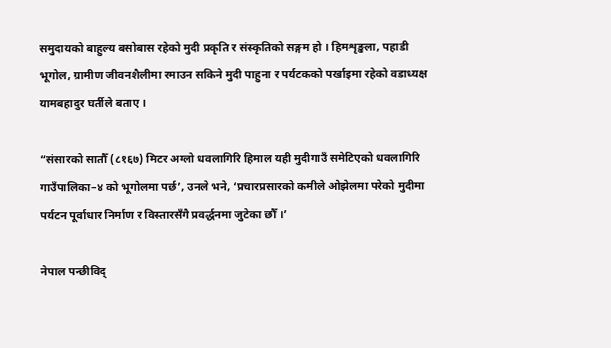समुदायको बाहुल्य बसोबास रहेको मुदी प्रकृति र संस्कृतिको सङ्गम हो । हिमशृङ्खला, पहाडी भूगोल, ग्रामीण जीवनशैलीमा रमाउन सकिने मुदी पाहुना र पर्यटकको पर्खाइमा रहेको वडाध्यक्ष यामबहादुर घर्तीले बताए ।

“संसारको सातौँ (८१६७) मिटर अग्लो धवलागिरि हिमाल यही मुदीगाउँ समेटिएको धवलागिरि गाउँपालिका–४ को भूगोलमा पर्छ’, उनले भने, ‘प्रचारप्रसारको कमीले ओझेलमा परेको मुदीमा पर्यटन पूर्वाधार निर्माण र विस्तारसँगै प्रवर्द्धनमा जुटेका छौँ ।’

नेपाल पन्छीविद्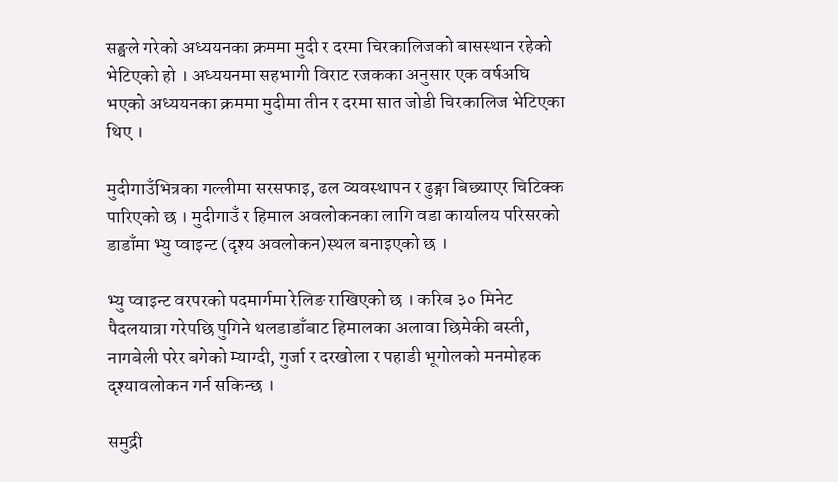सङ्घले गरेको अध्ययनका क्रममा मुदी र दरमा चिरकालिजको बासस्थान रहेको भेटिएको हो । अध्ययनमा सहभागी विराट रजकका अनुसार एक वर्षअघि भएको अध्ययनका क्रममा मुदीमा तीन र दरमा सात जोडी चिरकालिज भेटिएका थिए ।

मुदीगाउँभित्रका गल्लीमा सरसफाइ, ढल व्यवस्थापन र ढुङ्गा बिछ्याएर चिटिक्क पारिएको छ । मुदीगाउँ र हिमाल अवलोकनका लागि वडा कार्यालय परिसरको डाडाँमा भ्यु प्वाइन्ट (दृश्य अवलोकन)स्थल बनाइएको छ ।

भ्यु प्वाइन्ट वरपरको पदमार्गमा रेलिङ राखिएको छ । करिब ३० मिनेट पैदलयात्रा गरेपछि पुगिने थलडाडाँबाट हिमालका अलावा छिमेकी बस्ती, नागबेली परेर बगेको म्याग्दी, गुर्जा र दरखोला र पहाडी भूगोलको मनमोहक दृश्यावलोकन गर्न सकिन्छ ।

समुद्री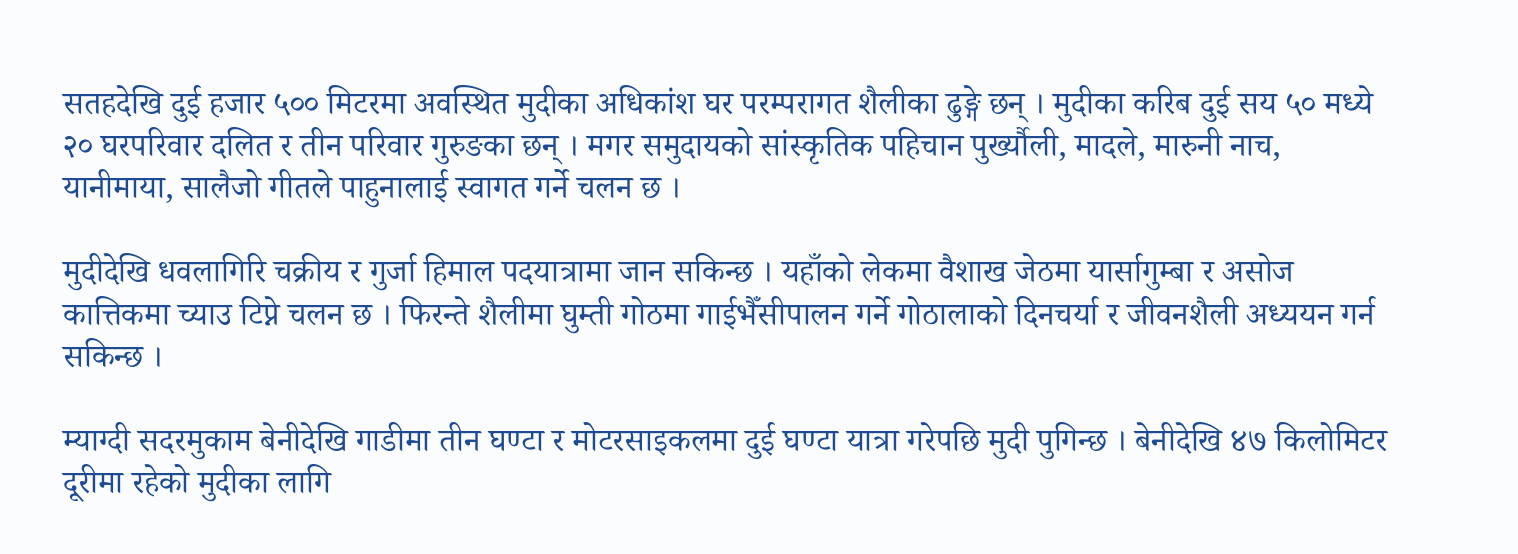सतहदेखि दुई हजार ५०० मिटरमा अवस्थित मुदीका अधिकांश घर परम्परागत शैलीका ढुङ्गे छन् । मुदीका करिब दुई सय ५० मध्ये २० घरपरिवार दलित र तीन परिवार गुरुङका छन् । मगर समुदायको सांस्कृतिक पहिचान पुर्ख्यौली, मादले, मारुनी नाच, यानीमाया, सालैजो गीतले पाहुनालाई स्वागत गर्ने चलन छ ।

मुदीदेखि धवलागिरि चक्रीय र गुर्जा हिमाल पदयात्रामा जान सकिन्छ । यहाँको लेकमा वैशाख जेठमा यार्सागुम्बा र असोज कात्तिकमा च्याउ टिप्ने चलन छ । फिरन्ते शैलीमा घुम्ती गोठमा गाईभैँसीपालन गर्ने गोठालाको दिनचर्या र जीवनशैली अध्ययन गर्न सकिन्छ ।

म्याग्दी सदरमुकाम बेनीदेखि गाडीमा तीन घण्टा र मोटरसाइकलमा दुई घण्टा यात्रा गरेपछि मुदी पुगिन्छ । बेनीदेखि ४७ किलोमिटर दूरीमा रहेको मुदीका लागि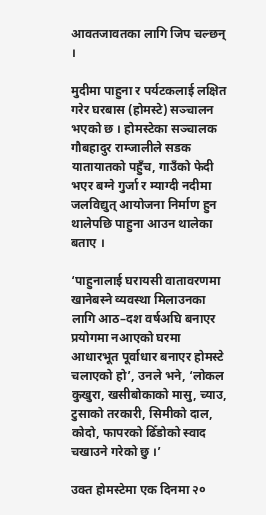आवतजावतका लागि जिप चल्छन् ।

मुदीमा पाहुना र पर्यटकलाई लक्षित गरेर घरबास (होमस्टे) सञ्चालन भएको छ । होमस्टेका सञ्चालक गौबहादुर राम्जालीले सडक यातायातको पहुँच, गाउँको फेदी भएर बग्ने गुर्जा र म्याग्दी नदीमा जलविद्युत् आयोजना निर्माण हुन थालेपछि पाहुना आउन थालेका बताए ।

‘पाहुनालाई घरायसी वातावरणमा खानेबस्ने व्यवस्था मिलाउनका लागि आठ–दश वर्षअघि बनाएर प्रयोगमा नआएको घरमा आधारभूत पूर्वाधार बनाएर होमस्टे चलाएको हो’, उनले भने, ‘लोकल कुखुरा, खसीबोकाको मासु, च्याउ, टुसाको तरकारी, सिमीको दाल, कोदो, फापरको ढिँडोको स्वाद चखाउने गरेको छु ।’

उक्त होमस्टेमा एक दिनमा २०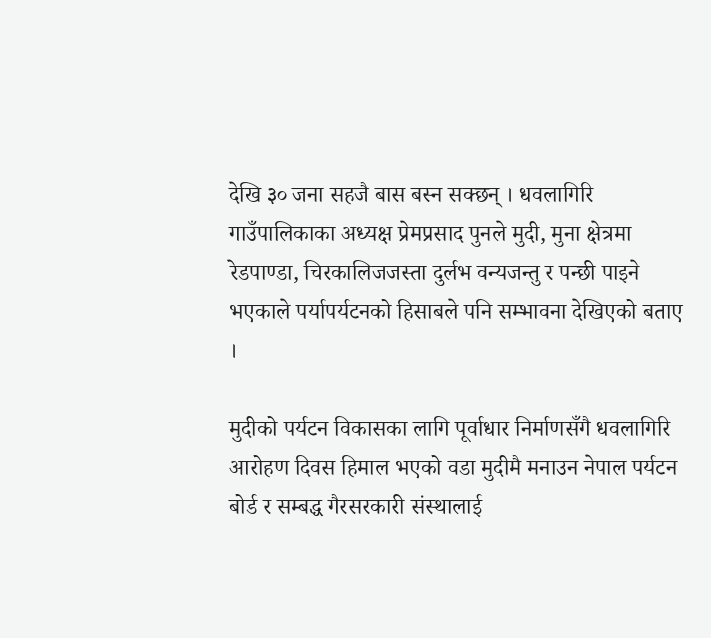देखि ३० जना सहजै बास बस्न सक्छन् । धवलागिरि गाउँपालिकाका अध्यक्ष प्रेमप्रसाद पुनले मुदी, मुना क्षेत्रमा रेडपाण्डा, चिरकालिजजस्ता दुर्लभ वन्यजन्तु र पन्छी पाइने भएकाले पर्यापर्यटनको हिसाबले पनि सम्भावना देखिएको बताए ।

मुदीको पर्यटन विकासका लागि पूर्वाधार निर्माणसँगै धवलागिरि आरोहण दिवस हिमाल भएको वडा मुदीमै मनाउन नेपाल पर्यटन बोर्ड र सम्बद्ध गैरसरकारी संस्थालाई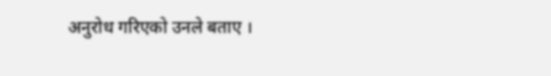अनुरोध गरिएको उनले बताए ।